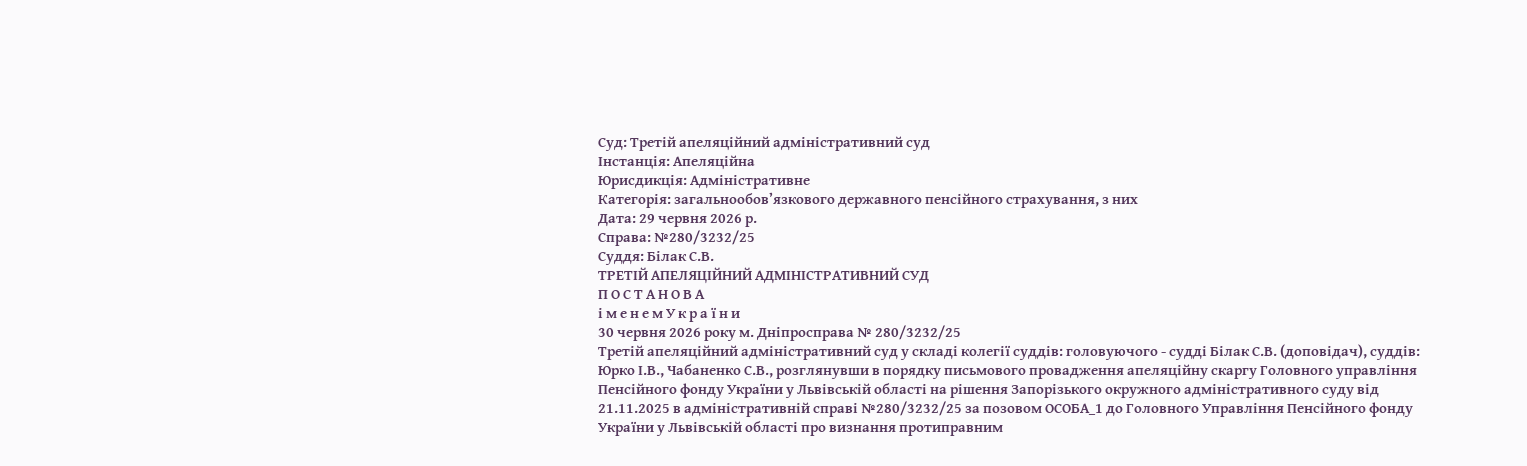Суд: Третій апеляційний адміністративний суд
Інстанція: Апеляційна
Юрисдикція: Адміністративне
Категорія: загальнообов’язкового державного пенсійного страхування, з них
Дата: 29 червня 2026 р.
Справа: №280/3232/25
Суддя: Білак С.В.
ТРЕТІЙ АПЕЛЯЦІЙНИЙ АДМІНІСТРАТИВНИЙ СУД
П О С Т А Н О В А
і м е н е м У к р а ї н и
30 червня 2026 року м. Дніпросправа № 280/3232/25
Третій апеляційний адміністративний суд у складі колегії суддів: головуючого - судді Білак С.В. (доповідач), суддів: Юрко І.В., Чабаненко С.В., розглянувши в порядку письмового провадження апеляційну скаргу Головного управління Пенсійного фонду України у Львівській області на рішення Запорізького окружного адміністративного суду від 21.11.2025 в адміністративній справі №280/3232/25 за позовом ОСОБА_1 до Головного Управління Пенсійного фонду України у Львівській області про визнання протиправним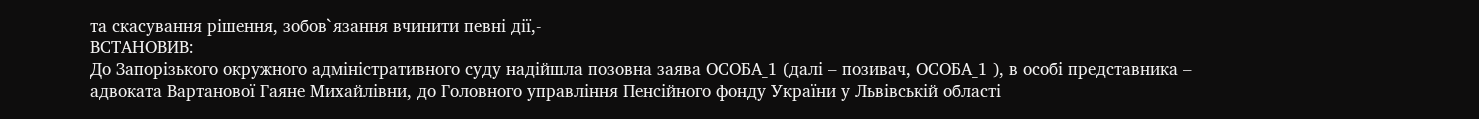та скасування рішення, зобов`язання вчинити певні дії,-
ВСТАНОВИВ:
До Запорізького окружного адміністративного суду надійшла позовна заява ОСОБА_1 (далі – позивач, ОСОБА_1 ), в особі представника – адвоката Вартанової Гаяне Михайлівни, до Головного управління Пенсійного фонду України у Львівській області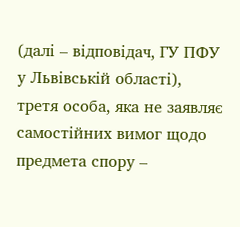(далі – відповідач, ГУ ПФУ у Львівській області), третя особа, яка не заявляє самостійних вимог щодо предмета спору –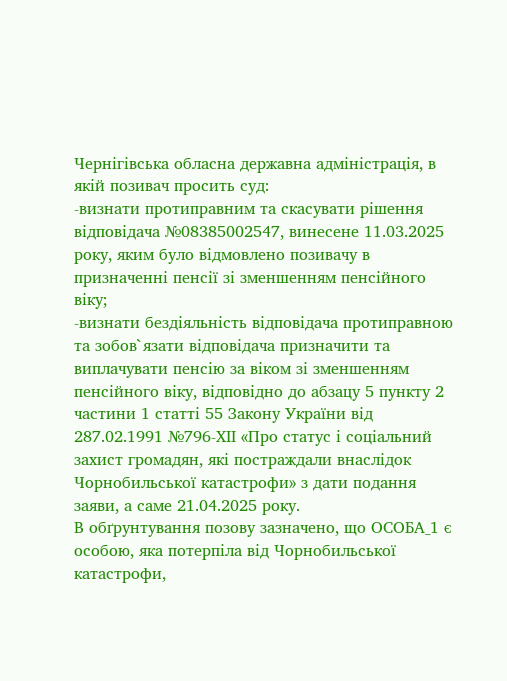Чернігівська обласна державна адміністрація, в якій позивач просить суд:
-визнати протиправним та скасувати рішення відповідача №08385002547, винесене 11.03.2025 року, яким було відмовлено позивачу в призначенні пенсії зі зменшенням пенсійного віку;
-визнати бездіяльність відповідача протиправною та зобов`язати відповідача призначити та виплачувати пенсію за віком зі зменшенням пенсійного віку, відповідно до абзацу 5 пункту 2 частини 1 статті 55 Закону України від 287.02.1991 №796-ХІІ «Про статус і соціальний захист громадян, які постраждали внаслідок Чорнобильської катастрофи» з дати подання заяви, а саме 21.04.2025 року.
В обґрунтування позову зазначено, що ОСОБА_1 є особою, яка потерпіла від Чорнобильської катастрофи,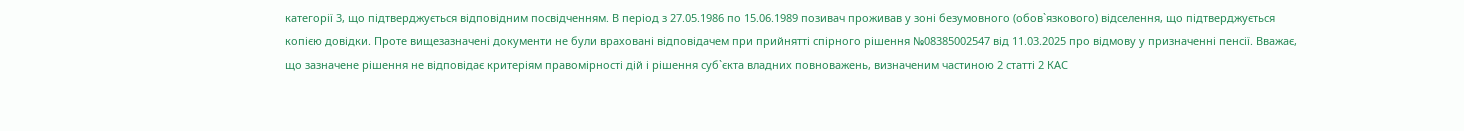категорії 3, що підтверджується відповідним посвідченням. В період з 27.05.1986 по 15.06.1989 позивач проживав у зоні безумовного (обов`язкового) відселення, що підтверджується копією довідки. Проте вищезазначені документи не були враховані відповідачем при прийнятті спірного рішення №08385002547 від 11.03.2025 про відмову у призначенні пенсії. Вважає, що зазначене рішення не відповідає критеріям правомірності дій і рішення суб`єкта владних повноважень, визначеним частиною 2 статті 2 КАС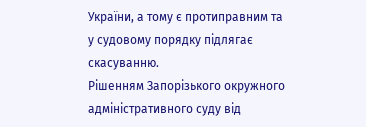України, а тому є протиправним та у судовому порядку підлягає скасуванню.
Рішенням Запорізького окружного адміністративного суду від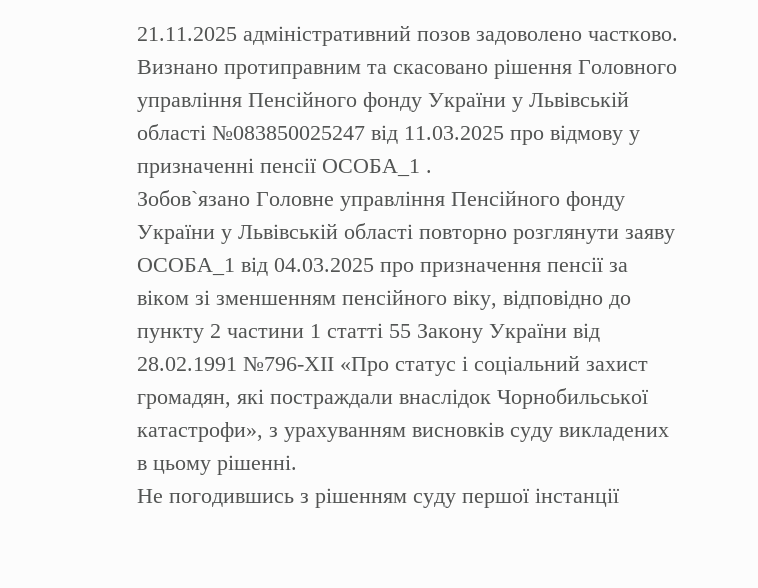21.11.2025 адміністративний позов задоволено частково.
Визнано протиправним та скасовано рішення Головного управління Пенсійного фонду України у Львівській області №083850025247 від 11.03.2025 про відмову у призначенні пенсії ОСОБА_1 .
Зобов`язано Головне управління Пенсійного фонду України у Львівській області повторно розглянути заяву ОСОБА_1 від 04.03.2025 про призначення пенсії за віком зі зменшенням пенсійного віку, відповідно до пункту 2 частини 1 статті 55 Закону України від 28.02.1991 №796-ХІІ «Про статус і соціальний захист громадян, які постраждали внаслідок Чорнобильської катастрофи», з урахуванням висновків суду викладених в цьому рішенні.
Не погодившись з рішенням суду першої інстанції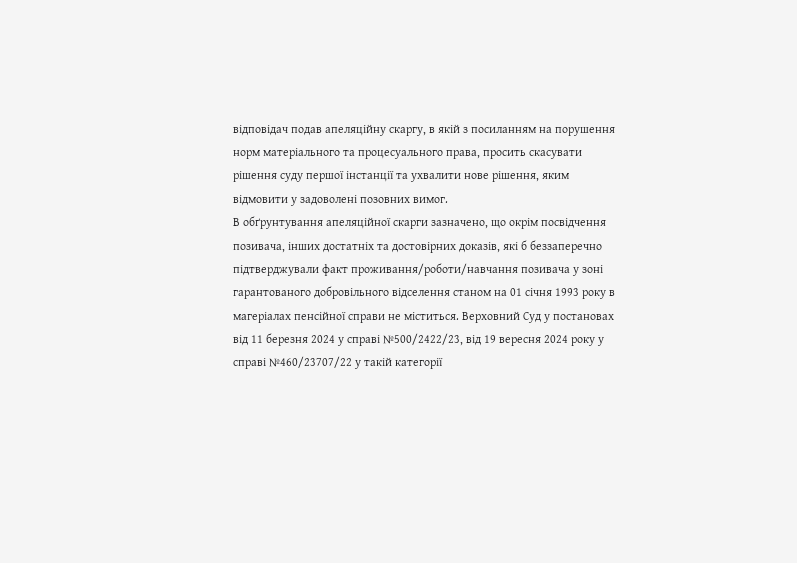відповідач подав апеляційну скаргу, в якій з посиланням на порушення норм матеріального та процесуального права, просить скасувати рішення суду першої інстанції та ухвалити нове рішення, яким відмовити у задоволені позовних вимог.
В обґрунтування апеляційної скарги зазначено, що окрім посвідчення позивача, інших достатніх та достовірних доказів, які б беззаперечно підтверджували факт проживання/роботи/навчання позивача у зоні гарантованого добровільного відселення станом на 01 січня 1993 року в магеріалах пенсійної справи не міститься. Верховний Суд у постановах від 11 березня 2024 у справі №500/2422/23, від 19 вересня 2024 року у справі №460/23707/22 у такій категорії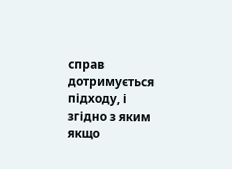справ дотримується підходу, і згідно з яким якщо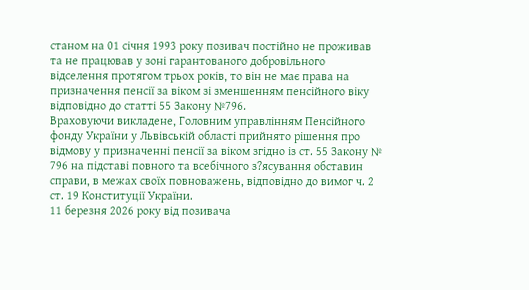станом на 01 січня 1993 року позивач постійно не проживав та не працював у зоні гарантованого добровільного відселення протягом трьох років, то він не має права на призначення пенсії за віком зі зменшенням пенсійного віку відповідно до статті 55 Закону №796.
Враховуючи викладене, Головним управлінням Пенсійного фонду України у Львівській області прийнято рішення про відмову у призначенні пенсії за віком згідно із ст. 55 Закону № 796 на підставі повного та всебічного з?ясування обставин справи, в межах своїх повноважень, відповідно до вимог ч. 2 ст. 19 Конституції України.
11 березня 2026 року від позивача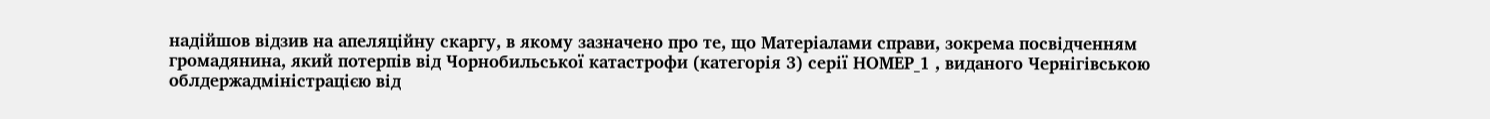надійшов відзив на апеляційну скаргу, в якому зазначено про те, що Матеріалами справи, зокрема посвідченням громадянина, який потерпів від Чорнобильської катастрофи (категорія 3) серії НОМЕР_1 , виданого Чернігівською облдержадміністрацією від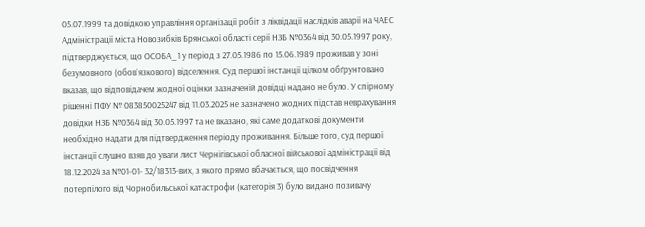05.07.1999 та довідкою управління організації робіт з ліквідації наслідків аварії на ЧАЕС Адміністрації міста Новозибків Брянської області серії НЗБ №0364 від 30.05.1997 року, підтверджується, що ОСОБА_1 у період з 27.05.1986 по 15.06.1989 проживав у зоні безумовного (обов`язкового) відселення. Суд першої інстанції цілком обґрунтовано вказав, що відповідачем жодної оцінки зазначеній довідці надано не було. У спірному рішенні ПФУ № 083850025247 від 11.03.2025 не зазначено жодних підстав неврахування довідки НЗБ №0364 від 30.05.1997 та не вказано, які саме додаткові документи необхідно надати для підтвердження періоду проживання. Більше того, суд першої інстанції слушно взяв до уваги лист Чернігівської обласної військової адміністрації від 18.12.2024 за №01-01- 32/18313-вих, з якого прямо вбачається, що посвідчення потерпілого від Чорнобильської катастрофи (категорія 3) було видано позивачу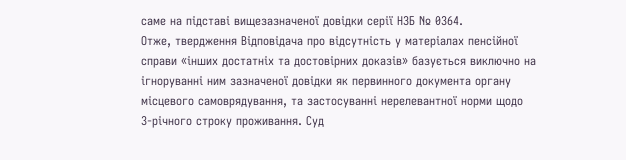саме на підставі вищезазначеної довідки серії НЗБ № 0364.
Отже, твердження Відповідача про відсутність у матеріалах пенсійної справи «інших достатніх та достовірних доказів» базується виключно на ігноруванні ним зазначеної довідки як первинного документа органу місцевого самоврядування, та застосуванні нерелевантної норми щодо 3-річного строку проживання. Суд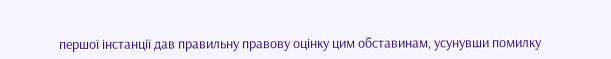першої інстанції дав правильну правову оцінку цим обставинам, усунувши помилку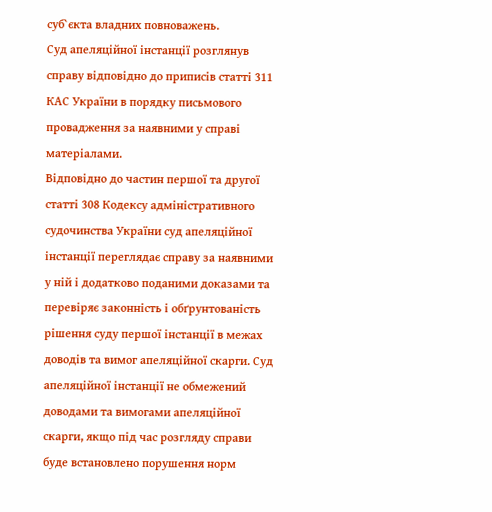суб`єкта владних повноважень.
Суд апеляційної інстанції розглянув справу відповідно до приписів статті 311 КАС України в порядку письмового провадження за наявними у справі матеріалами.
Відповідно до частин першої та другої статті 308 Кодексу адміністративного судочинства України суд апеляційної інстанції переглядає справу за наявними у ній і додатково поданими доказами та перевіряє законність і обґрунтованість рішення суду першої інстанції в межах доводів та вимог апеляційної скарги. Суд апеляційної інстанції не обмежений доводами та вимогами апеляційної скарги, якщо під час розгляду справи буде встановлено порушення норм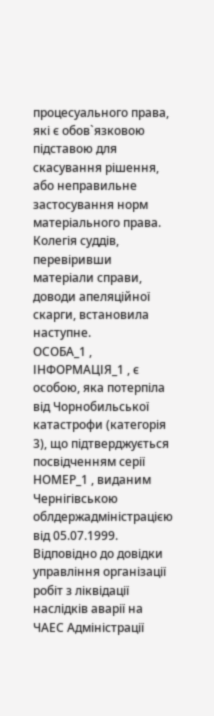процесуального права, які є обов`язковою підставою для скасування рішення, або неправильне застосування норм матеріального права.
Колегія суддів, перевіривши матеріали справи, доводи апеляційної скарги, встановила наступне.
ОСОБА_1 , ІНФОРМАЦІЯ_1 , є особою, яка потерпіла від Чорнобильської катастрофи (категорія 3), що підтверджується посвідченням серії НОМЕР_1 , виданим Чернігівською облдержадміністрацією від 05.07.1999.
Відповідно до довідки управління організації робіт з ліквідації наслідків аварії на ЧАЕС Адміністрації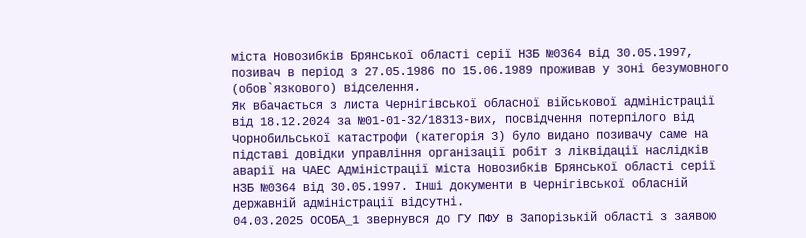міста Новозибків Брянської області серії НЗБ №0364 від 30.05.1997, позивач в період з 27.05.1986 по 15.06.1989 проживав у зоні безумовного (обов`язкового) відселення.
Як вбачається з листа Чернігівської обласної військової адміністрації від 18.12.2024 за №01-01-32/18313-вих, посвідчення потерпілого від Чорнобильської катастрофи (категорія 3) було видано позивачу саме на підставі довідки управління організації робіт з ліквідації наслідків аварії на ЧАЕС Адміністрації міста Новозибків Брянської області серії НЗБ №0364 від 30.05.1997. Інші документи в Чернігівської обласній державній адміністрації відсутні.
04.03.2025 ОСОБА_1 звернувся до ГУ ПФУ в Запорізькій області з заявою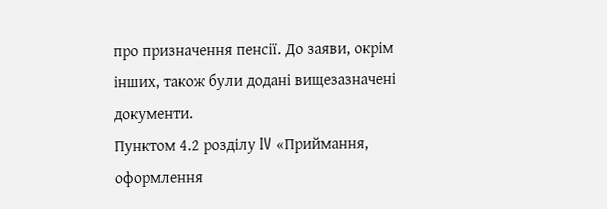про призначення пенсії. До заяви, окрім інших, також були додані вищезазначені документи.
Пунктом 4.2 розділу IV «Приймання, оформлення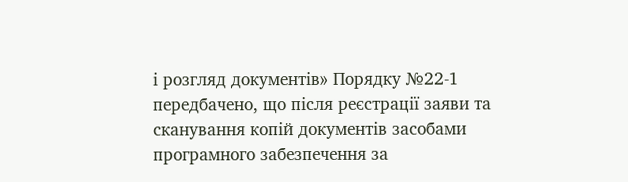і розгляд документів» Порядку №22-1 передбачено, що після реєстрації заяви та сканування копій документів засобами програмного забезпечення за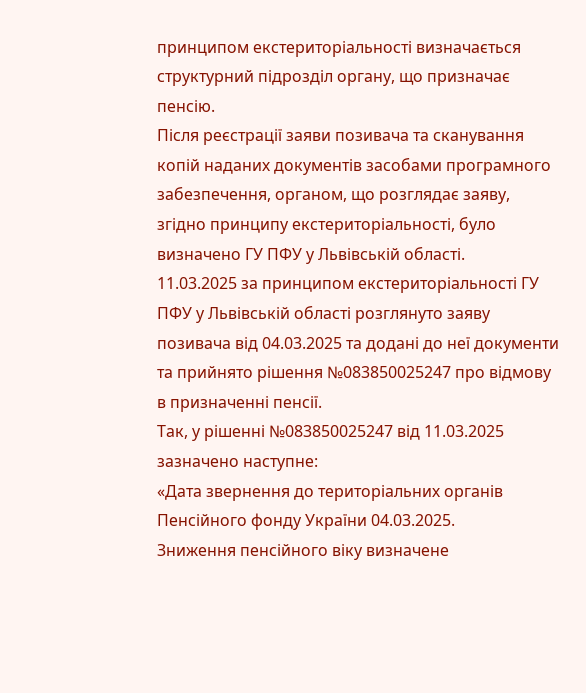принципом екстериторіальності визначається структурний підрозділ органу, що призначає пенсію.
Після реєстрації заяви позивача та сканування копій наданих документів засобами програмного забезпечення, органом, що розглядає заяву, згідно принципу екстериторіальності, було визначено ГУ ПФУ у Львівській області.
11.03.2025 за принципом екстериторіальності ГУ ПФУ у Львівській області розглянуто заяву позивача від 04.03.2025 та додані до неї документи та прийнято рішення №083850025247 про відмову в призначенні пенсії.
Так, у рішенні №083850025247 від 11.03.2025 зазначено наступне:
«Дата звернення до територіальних органів Пенсійного фонду України 04.03.2025.
Зниження пенсійного віку визначене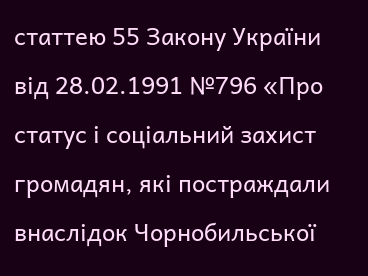статтею 55 Закону України від 28.02.1991 №796 «Про статус і соціальний захист громадян, які постраждали внаслідок Чорнобильської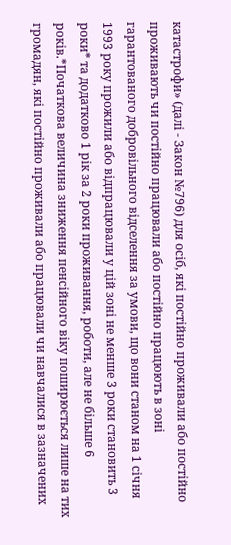катастрофи» (далі - Закон №796) для осіб, які постійно проживали або постійно проживають чи постійно працювали або постійно працюють в зоні гарантованого добровільного відселення за умови, що вони станом на 1 січня 1993 року прожили або відпрацювали у цій зоні не менше 3 роки становить 3 роки* та додатково 1 рік за 2 роки проживання, роботи, але не більше 6 років.*Початкова величина зниження пенсійного віку поширюється лише на тих громадян, які постійно проживали або працювали чи навчалися в зазначених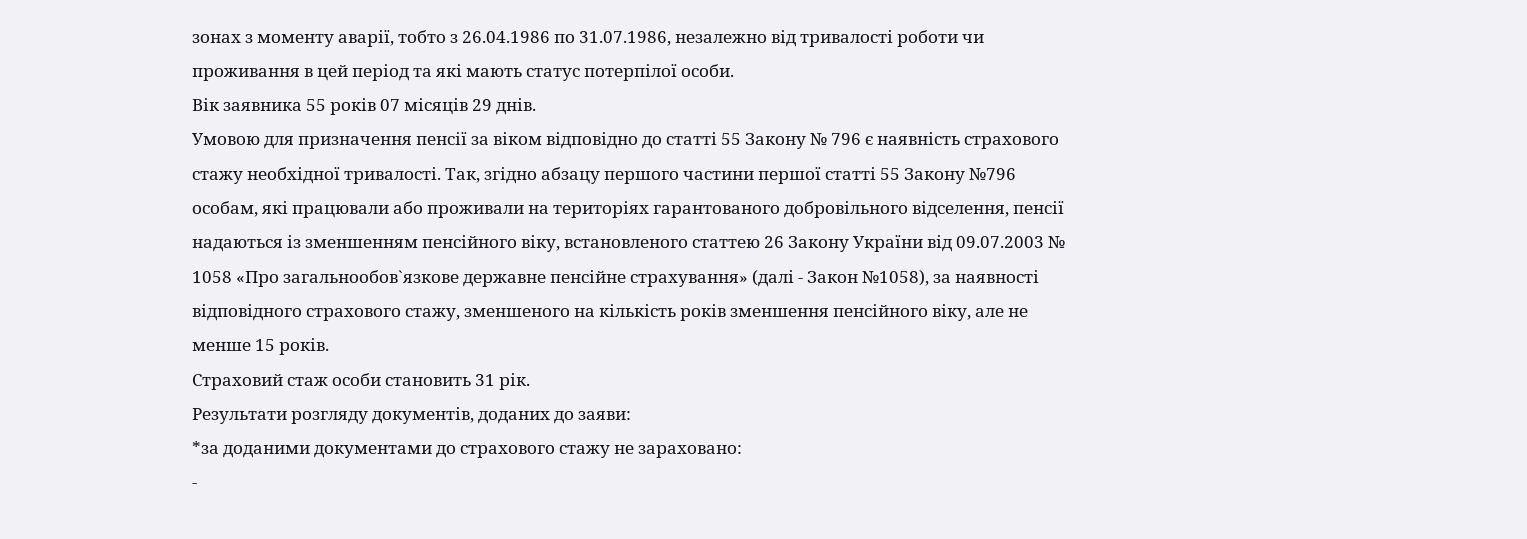зонах з моменту аварії, тобто з 26.04.1986 по 31.07.1986, незалежно від тривалості роботи чи проживання в цей період та які мають статус потерпілої особи.
Вік заявника 55 років 07 місяців 29 днів.
Умовою для призначення пенсії за віком відповідно до статті 55 Закону № 796 є наявність страхового стажу необхідної тривалості. Так, згідно абзацу першого частини першої статті 55 Закону №796 особам, які працювали або проживали на територіях гарантованого добровільного відселення, пенсії надаються із зменшенням пенсійного віку, встановленого статтею 26 Закону України від 09.07.2003 № 1058 «Про загальнообов`язкове державне пенсійне страхування» (далі - Закон №1058), за наявності відповідного страхового стажу, зменшеного на кількість років зменшення пенсійного віку, але не менше 15 років.
Страховий стаж особи становить 31 рік.
Результати розгляду документів, доданих до заяви:
*за доданими документами до страхового стажу не зараховано:
-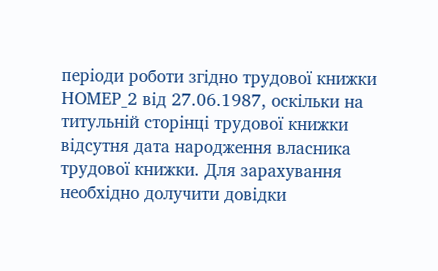періоди роботи згідно трудової книжки НОМЕР_2 від 27.06.1987, оскільки на титульній сторінці трудової книжки відсутня дата народження власника трудової книжки. Для зарахування необхідно долучити довідки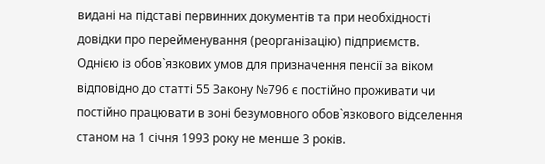видані на підставі первинних документів та при необхідності довідки про перейменування (реорганізацію) підприємств.
Однією із обов`язкових умов для призначення пенсії за віком відповідно до статті 55 Закону №796 є постійно проживати чи постійно працювати в зоні безумовного обов`язкового відселення станом на 1 січня 1993 року не менше 3 років.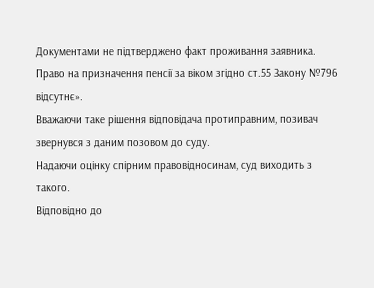Документами не підтверджено факт проживання заявника.
Право на призначення пенсії за віком згідно ст.55 Закону №796 відсутнє».
Вважаючи таке рішення відповідача протиправним, позивач звернувся з даним позовом до суду.
Надаючи оцінку спірним правовідносинам, суд виходить з такого.
Відповідно до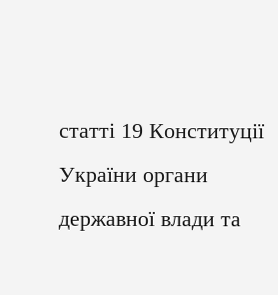статті 19 Конституції України органи державної влади та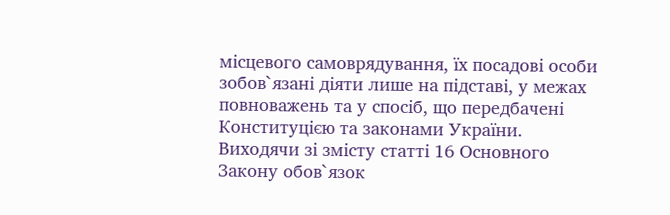місцевого самоврядування, їх посадові особи зобов`язані діяти лише на підставі, у межах повноважень та у спосіб, що передбачені Конституцією та законами України.
Виходячи зі змісту статті 16 Основного Закону обов`язок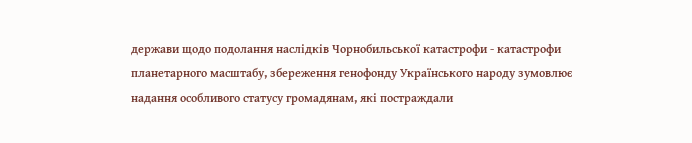держави щодо подолання наслідків Чорнобильської катастрофи - катастрофи планетарного масштабу, збереження генофонду Українського народу зумовлює надання особливого статусу громадянам, які постраждали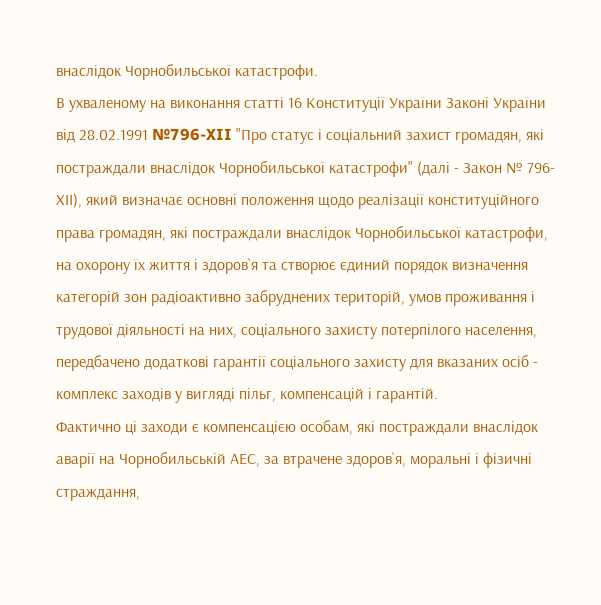внаслідок Чорнобильської катастрофи.
В ухваленому на виконання статті 16 Конституції України Законі України від 28.02.1991 №796-XII "Про статус і соціальний захист громадян, які постраждали внаслідок Чорнобильської катастрофи" (далі - Закон № 796-ХІІ), який визначає основні положення щодо реалізації конституційного права громадян, які постраждали внаслідок Чорнобильської катастрофи, на охорону їх життя і здоров`я та створює єдиний порядок визначення категорій зон радіоактивно забруднених територій, умов проживання і трудової діяльності на них, соціального захисту потерпілого населення, передбачено додаткові гарантії соціального захисту для вказаних осіб - комплекс заходів у вигляді пільг, компенсацій і гарантій.
Фактично ці заходи є компенсацією особам, які постраждали внаслідок аварії на Чорнобильській АЕС, за втрачене здоров`я, моральні і фізичні страждання,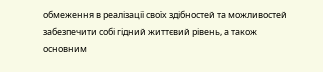обмеження в реалізації своїх здібностей та можливостей забезпечити собі гідний життєвий рівень, а також основним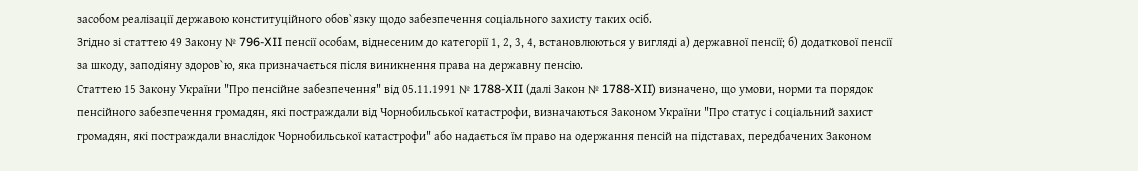засобом реалізації державою конституційного обов`язку щодо забезпечення соціального захисту таких осіб.
Згідно зі статтею 49 Закону № 796-XII пенсії особам, віднесеним до категорії 1, 2, 3, 4, встановлюються у вигляді а) державної пенсії; б) додаткової пенсії за шкоду, заподіяну здоров`ю, яка призначається після виникнення права на державну пенсію.
Статтею 15 Закону України "Про пенсійне забезпечення" від 05.11.1991 № 1788-XII (далі Закон № 1788-XII) визначено, що умови, норми та порядок пенсійного забезпечення громадян, які постраждали від Чорнобильської катастрофи, визначаються Законом України "Про статус і соціальний захист громадян, які постраждали внаслідок Чорнобильської катастрофи" або надається їм право на одержання пенсій на підставах, передбачених Законом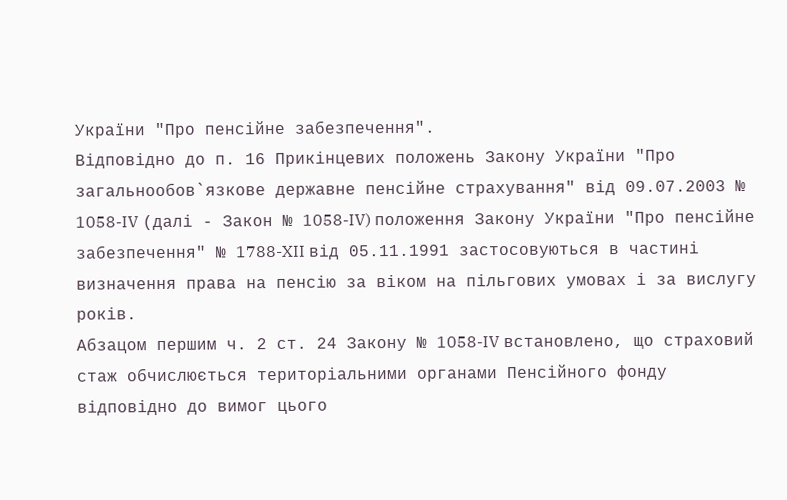України "Про пенсійне забезпечення".
Відповідно до п. 16 Прикінцевих положень Закону України "Про загальнообов`язкове державне пенсійне страхування" від 09.07.2003 № 1058-IV (далі - Закон № 1058-IV) положення Закону України "Про пенсійне забезпечення" № 1788-XII від 05.11.1991 застосовуються в частині визначення права на пенсію за віком на пільгових умовах і за вислугу років.
Абзацом першим ч. 2 ст. 24 Закону № 1058-IV встановлено, що страховий стаж обчислюється територіальними органами Пенсійного фонду відповідно до вимог цього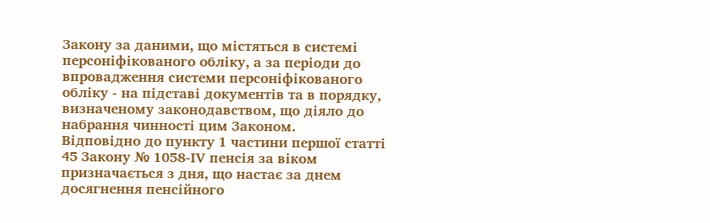Закону за даними, що містяться в системі персоніфікованого обліку, а за періоди до впровадження системи персоніфікованого обліку - на підставі документів та в порядку, визначеному законодавством, що діяло до набрання чинності цим Законом.
Відповідно до пункту 1 частини першої статті 45 Закону № 1058-ІV пенсія за віком призначається з дня, що настає за днем досягнення пенсійного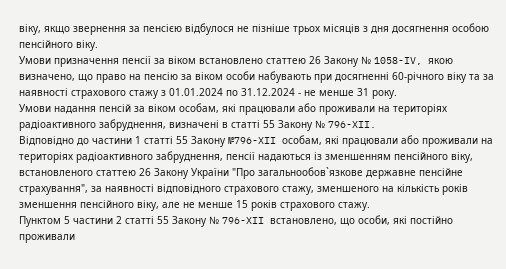віку, якщо звернення за пенсією відбулося не пізніше трьох місяців з дня досягнення особою пенсійного віку.
Умови призначення пенсії за віком встановлено статтею 26 Закону № 1058-IV, якою визначено, що право на пенсію за віком особи набувають при досягненні 60-річного віку та за наявності страхового стажу з 01.01.2024 по 31.12.2024 - не менше 31 року.
Умови надання пенсій за віком особам, які працювали або проживали на територіях радіоактивного забруднення, визначені в статті 55 Закону № 796-XII.
Відповідно до частини 1 статті 55 Закону №796-XII особам, які працювали або проживали на територіях радіоактивного забруднення, пенсії надаються із зменшенням пенсійного віку, встановленого статтею 26 Закону України "Про загальнообов`язкове державне пенсійне страхування", за наявності відповідного страхового стажу, зменшеного на кількість років зменшення пенсійного віку, але не менше 15 років страхового стажу.
Пунктом 5 частини 2 статті 55 Закону № 796-XII встановлено, що особи, які постійно проживали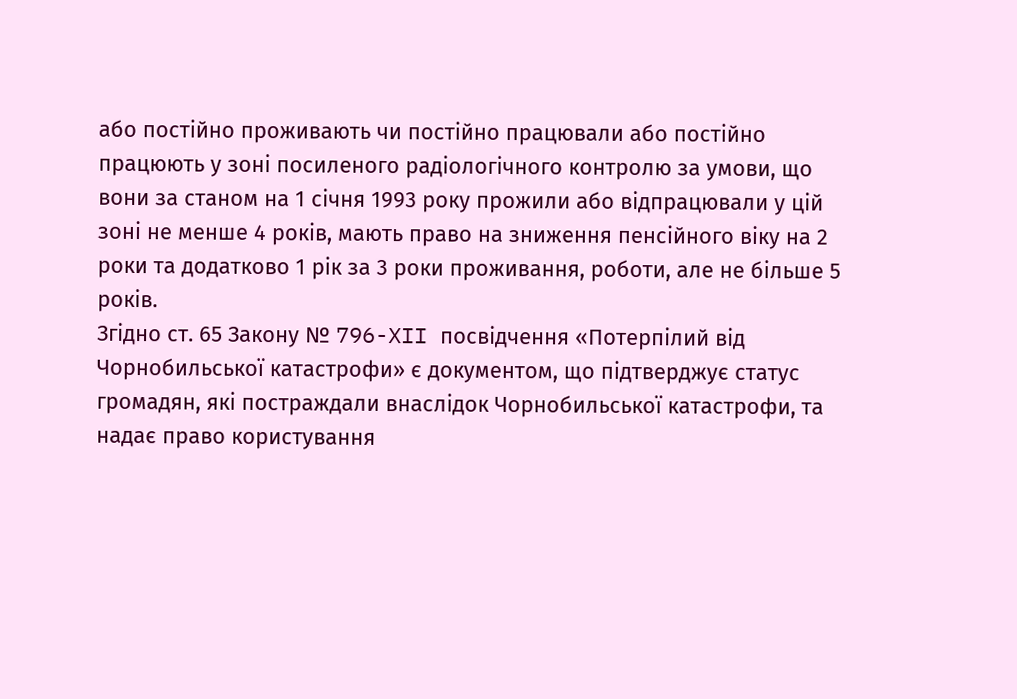або постійно проживають чи постійно працювали або постійно працюють у зоні посиленого радіологічного контролю за умови, що вони за станом на 1 січня 1993 року прожили або відпрацювали у цій зоні не менше 4 років, мають право на зниження пенсійного віку на 2 роки та додатково 1 рік за 3 роки проживання, роботи, але не більше 5 років.
Згідно ст. 65 Закону № 796-XII посвідчення «Потерпілий від Чорнобильської катастрофи» є документом, що підтверджує статус громадян, які постраждали внаслідок Чорнобильської катастрофи, та надає право користування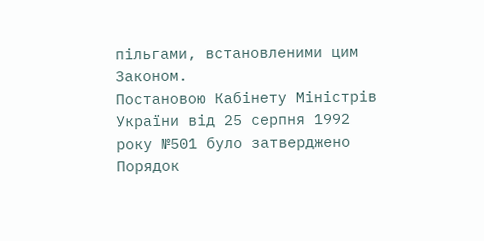пільгами, встановленими цим Законом.
Постановою Кабінету Міністрів України від 25 серпня 1992 року №501 було затверджено Порядок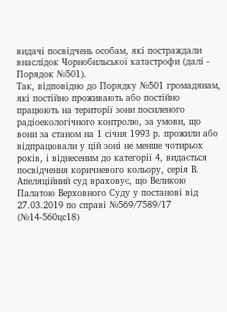видачі посвідчень особам, які постраждали внаслідок Чорнобильської катастрофи (далі - Порядок №501).
Так, відповідно до Порядку №501 громадянам, які постійно проживають або постійно працюють на території зони посиленого радіоекологічного контролю, за умови, що вони за станом на 1 січня 1993 р. прожили або відпрацювали у цій зоні не менше чотирьох років, і віднесеним до категорії 4, видається посвідчення коричневого кольору, серія В.
Апеляційний суд враховує, що Великою Палатою Верховного Суду у постанові від 27.03.2019 по справі №569/7589/17 (№14-560цс18)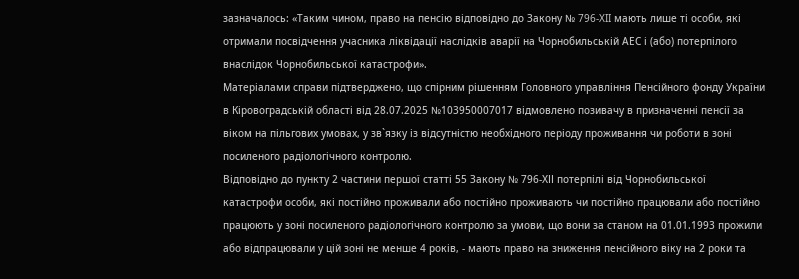зазначалось: «Таким чином, право на пенсію відповідно до Закону № 796-XII мають лише ті особи, які отримали посвідчення учасника ліквідації наслідків аварії на Чорнобильській АЕС і (або) потерпілого внаслідок Чорнобильської катастрофи».
Матеріалами справи підтверджено, що спірним рішенням Головного управління Пенсійного фонду України в Кіровоградській області від 28.07.2025 №103950007017 відмовлено позивачу в призначенні пенсії за віком на пільгових умовах, у зв`язку із відсутністю необхідного періоду проживання чи роботи в зоні посиленого радіологічного контролю.
Відповідно до пункту 2 частини першої статті 55 Закону № 796-ХІІ потерпілі від Чорнобильської катастрофи особи, які постійно проживали або постійно проживають чи постійно працювали або постійно працюють у зоні посиленого радіологічного контролю за умови, що вони за станом на 01.01.1993 прожили або відпрацювали у цій зоні не менше 4 років, - мають право на зниження пенсійного віку на 2 роки та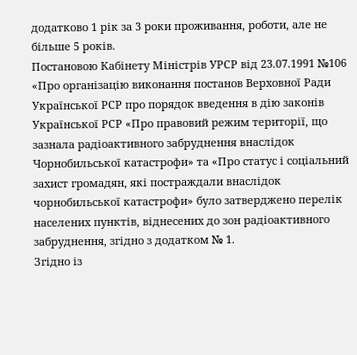додатково 1 рік за 3 роки проживання, роботи, але не більше 5 років.
Постановою Кабінету Міністрів УРСР від 23.07.1991 №106 «Про організацію виконання постанов Верховної Ради Української РСР про порядок введення в дію законів Української РСР «Про правовий режим території, що зазнала радіоактивного забруднення внаслідок Чорнобильської катастрофи» та «Про статус і соціальний захист громадян, які постраждали внаслідок чорнобильської катастрофи» було затверджено перелік населених пунктів, віднесених до зон радіоактивного забруднення, згідно з додатком № 1.
Згідно із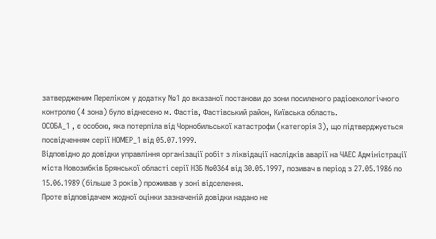затвердженим Переліком у додатку №1 до вказаної постанови до зони посиленого радіоекологічного контролю (4 зона) було віднесено м. Фастів, Фастівський район, Київська область.
ОСОБА_1 , є особою, яка потерпіла від Чорнобильської катастрофи (категорія 3), що підтверджується посвідченням серії НОМЕР_1 від 05.07.1999.
Відповідно до довідки управління організації робіт з ліквідації наслідків аварії на ЧАЕС Адміністрації міста Новозибків Брянської області серії НЗБ №0364 від 30.05.1997, позивач в період з 27.05.1986 по 15.06.1989 (більше 3 років) проживав у зоні відселення.
Проте відповідачем жодної оцінки зазначеній довідки надано не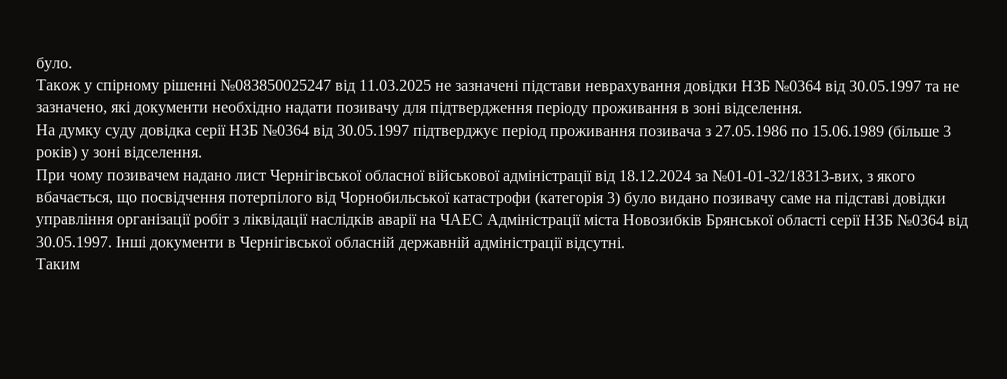було.
Також у спірному рішенні №083850025247 від 11.03.2025 не зазначені підстави неврахування довідки НЗБ №0364 від 30.05.1997 та не зазначено, які документи необхідно надати позивачу для підтвердження періоду проживання в зоні відселення.
На думку суду довідка серії НЗБ №0364 від 30.05.1997 підтверджує період проживання позивача з 27.05.1986 по 15.06.1989 (більше 3 років) у зоні відселення.
При чому позивачем надано лист Чернігівської обласної військової адміністрації від 18.12.2024 за №01-01-32/18313-вих, з якого вбачається, що посвідчення потерпілого від Чорнобильської катастрофи (категорія 3) було видано позивачу саме на підставі довідки управління організації робіт з ліквідації наслідків аварії на ЧАЕС Адміністрації міста Новозибків Брянської області серії НЗБ №0364 від 30.05.1997. Інші документи в Чернігівської обласній державній адміністрації відсутні.
Таким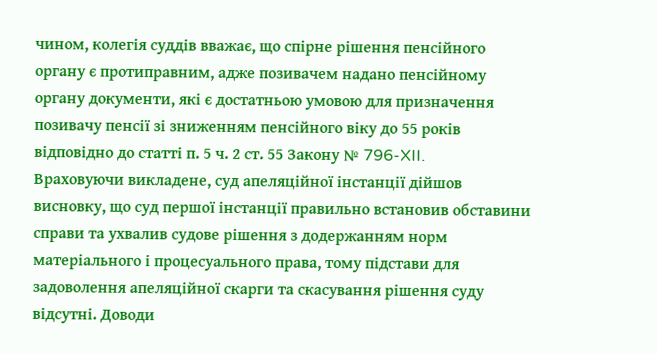чином, колегія суддів вважає, що спірне рішення пенсійного органу є протиправним, адже позивачем надано пенсійному органу документи, які є достатньою умовою для призначення позивачу пенсії зі зниженням пенсійного віку до 55 років відповідно до статті п. 5 ч. 2 ст. 55 Закону № 796-XII.
Враховуючи викладене, суд апеляційної інстанції дійшов висновку, що суд першої інстанції правильно встановив обставини справи та ухвалив судове рішення з додержанням норм матеріального і процесуального права, тому підстави для задоволення апеляційної скарги та скасування рішення суду відсутні. Доводи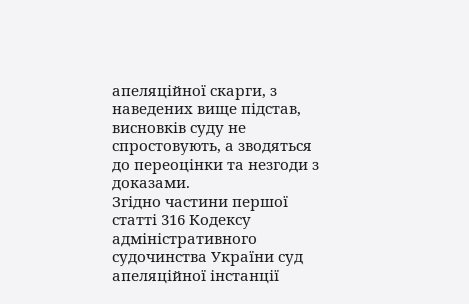апеляційної скарги, з наведених вище підстав, висновків суду не спростовують, а зводяться до переоцінки та незгоди з доказами.
Згідно частини першої статті 316 Кодексу адміністративного судочинства України суд апеляційної інстанції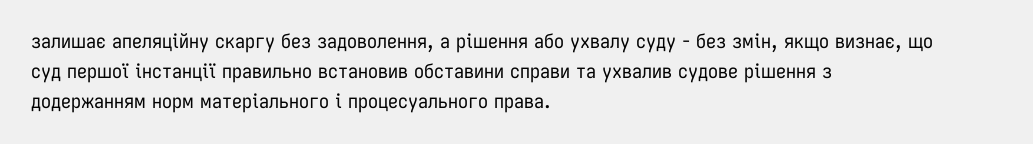залишає апеляційну скаргу без задоволення, а рішення або ухвалу суду - без змін, якщо визнає, що суд першої інстанції правильно встановив обставини справи та ухвалив судове рішення з додержанням норм матеріального і процесуального права.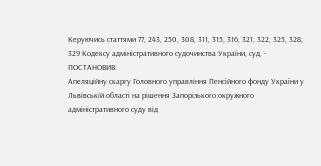Керуючись статтями 77, 243, 250, 308, 311, 315, 316, 321, 322, 325, 328, 329 Кодексу адміністративного судочинства України, суд, -
ПОСТАНОВИВ:
Апеляційну скаргу Головного управління Пенсійного фонду України у Львівській області на рішення Запорізького окружного адміністративного суду від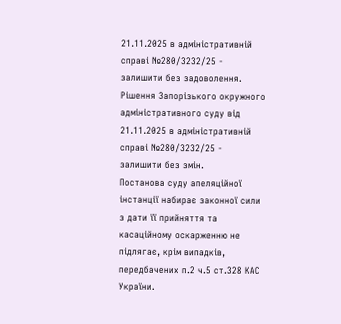21.11.2025 в адміністративній справі №280/3232/25 - залишити без задоволення.
Рішення Запорізького окружного адміністративного суду від 21.11.2025 в адміністративній справі №280/3232/25 - залишити без змін.
Постанова суду апеляційної інстанції набирає законної сили з дати її прийняття та касаційному оскарженню не підлягає, крім випадків, передбачених п.2 ч.5 ст.328 КАС України.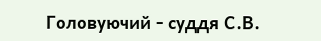Головуючий - суддя С.В.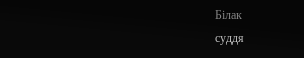Білак
суддя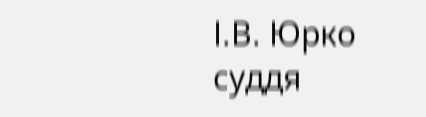І.В. Юрко
суддя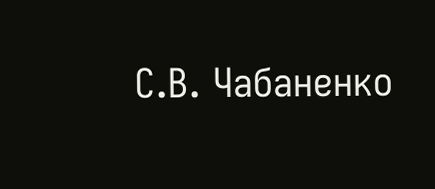С.В. Чабаненко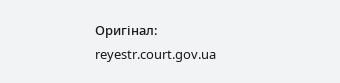Оригінал: reyestr.court.gov.ua